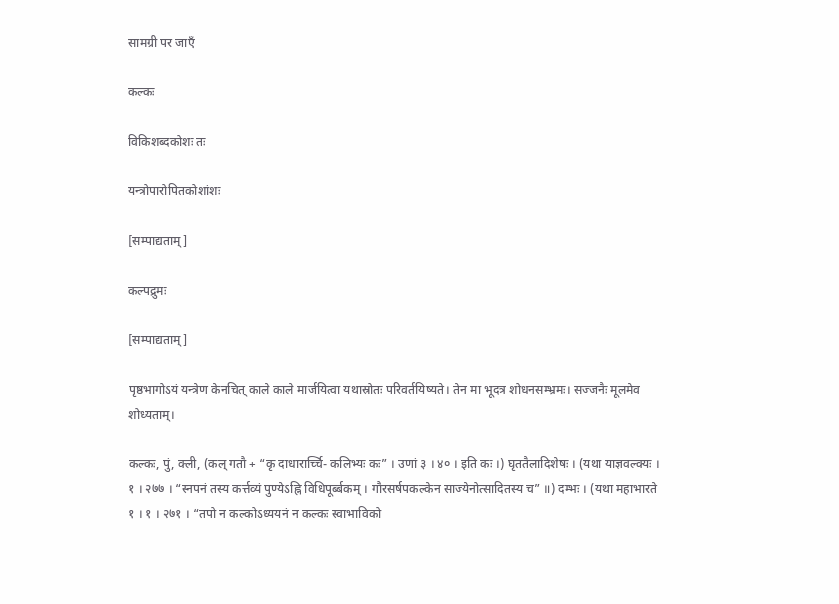सामग्री पर जाएँ

कल्कः

विकिशब्दकोशः तः

यन्त्रोपारोपितकोशांशः

[सम्पाद्यताम्]

कल्पद्रुमः

[सम्पाद्यताम्]

पृष्ठभागोऽयं यन्त्रेण केनचित् काले काले मार्जयित्वा यथास्रोतः परिवर्तयिष्यते। तेन मा भूदत्र शोधनसम्भ्रमः। सज्जनैः मूलमेव शोध्यताम्।

कल्कः, पुं, क्ली, (कल् गतौ + “कृ दाधारार्च्चि- कलिभ्यः कः” । उणां ३ । ४० । इति कः ।) घृततैलादिशेषः । (यथा याज्ञवल्क्यः । १ । २७७ । “स्नपनं तस्य कर्त्तव्यं पुण्येऽह्नि विधिपूर्ब्बकम् । गौरसर्षपकल्केन साज्येनोत्सादितस्य च” ॥) दम्भः । (यथा महाभारते १ । १ । २७१ । “तपो न कल्कोऽध्ययनं न कल्कः स्वाभाविको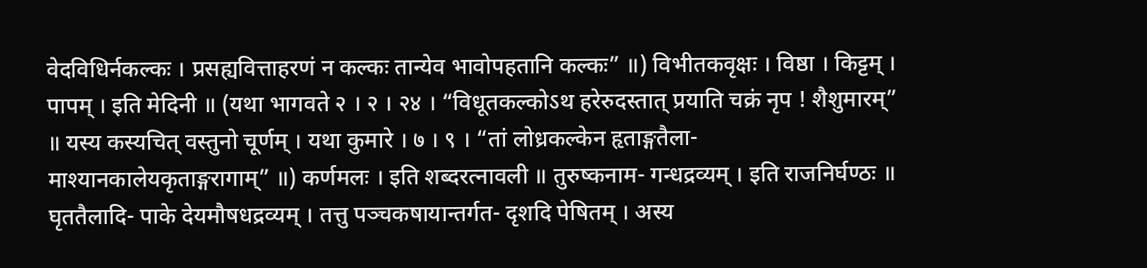वेदविधिर्नकल्कः । प्रसह्यवित्ताहरणं न कल्कः तान्येव भावोपहतानि कल्कः” ॥) विभीतकवृक्षः । विष्ठा । किट्टम् । पापम् । इति मेदिनी ॥ (यथा भागवते २ । २ । २४ । “विधूतकल्कोऽथ हरेरुदस्तात् प्रयाति चक्रं नृप ! शैशुमारम्” ॥ यस्य कस्यचित् वस्तुनो चूर्णम् । यथा कुमारे । ७ । ९ । “तां लोध्रकल्केन हृताङ्गतैला- माश्यानकालेयकृताङ्गरागाम्” ॥) कर्णमलः । इति शब्दरत्नावली ॥ तुरुष्कनाम- गन्धद्रव्यम् । इति राजनिर्घण्ठः ॥ घृततैलादि- पाके देयमौषधद्रव्यम् । तत्तु पञ्चकषायान्तर्गत- दृशदि पेषितम् । अस्य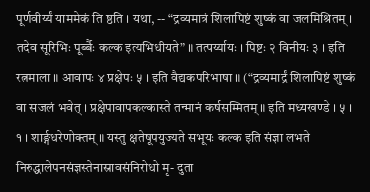पूर्णवीर्य्यं याममेकं ति ष्ठति । यथा, -- “द्रव्यमात्रं शिलापिष्टं शुष्कं वा जलमिश्रितम् । तदेव सूरिभिः पूर्ब्बैः कल्क इत्यभिधीयते” ॥ तत्पर्य्यायः । पिष्टः २ विनीयः ३ । इति रत्नमाला ॥ आवापः ४ प्रक्षेपः ५ । इति वैद्यकपरिभाषा ॥ (“द्रव्यमार्द्रं शिलापिष्टं शुष्कं वा सजलं भवेत् । प्रक्षेपावापकल्कास्ते तन्मानं कर्षसम्मितम् ॥ इति मध्यखण्डे । ५ । १ । शार्ङ्गधरेणोक्तम् ॥ यस्तु क्षतेषूपयुज्यते सभूयः कल्क इति संज्ञा लभते निरुद्धालेपनसंज्ञस्तेनास्रावसंनिरोधो मृ- दुता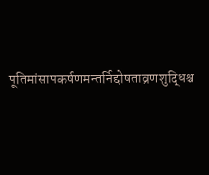पूतिमांसापकर्षणमन्तर्निद्दोषताव्रणशुद्धिश्च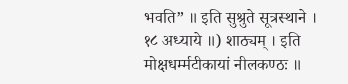भवति” ॥ इति सुश्रुते सूत्रस्थाने । १८ अध्याये ॥) शाठ्यम् । इति मोक्षधर्म्मटीकायां नीलकण्ठः ॥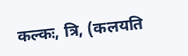कल्कः, त्रि, (कलयति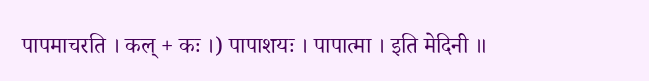पापमाचरति । कल् + कः ।) पापाशयः । पापात्मा । इति मेदिनी ॥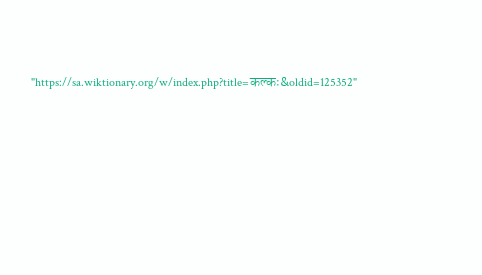"https://sa.wiktionary.org/w/index.php?title=कल्कः&oldid=125352"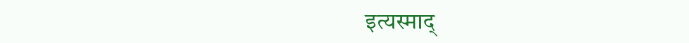इत्यस्माद्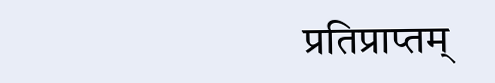प्रतिप्राप्तम्